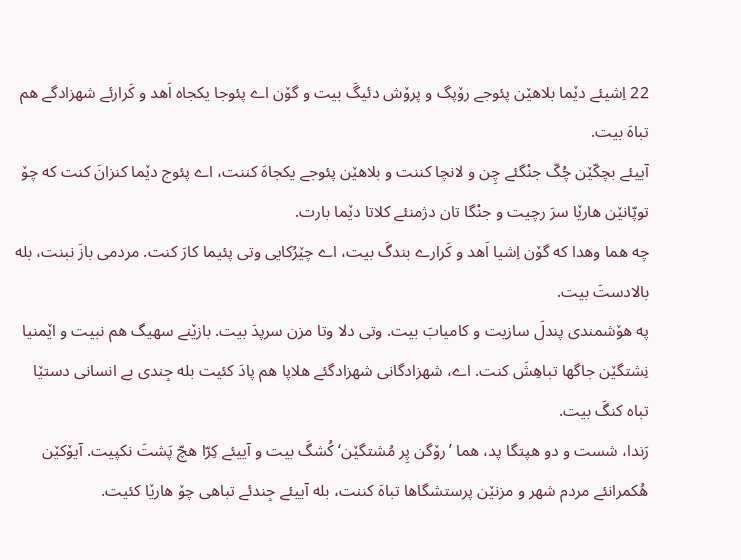22 اِشیئے دێما بلاهێن پئوجے رۆپگ و پرۆش دئیگَ بیت و گۆن اے پئوجا یکجاه اَهد و کَرارئے شهزادگے هم تباهَ بیت.
آییئے بچکّێن چُکّ جنْگئے چِن و لانچا کننت و بلاهێن پئوجے یکجاهَ کننت، اے پئوج دێما کنزانَ کنت که چۆ توپّانێن هارێا سرَ رچیت و جنْگا تان دژمنئے کلاتا دێما بارت.
چه هما وهدا که گۆن اِشیا اَهد و کَرارے بندگَ بیت، اے چێرُکایی وتی پئیما کارَ کنت. مردمی بازَ نبنت، بله بالادستَ بیت.
په هۆشمندی پندلَ سازیت و کامیابَ بیت. وتی دلا وتا مزن سرپدَ بیت. بازێنے سهیگ هم نبیت و اێمنیا نِشتگێن جاگها تباهِشَ کنت. اے، شهزادگانی شهزادگئے هلاپا هم پادَ کئیت بله جِندی بے انسانی دستێا تباه کنگَ بیت.
رَندا، شست و دو هپتگا پد، هما ’رۆگن پِر مُشتگێن‘ کُشگَ بیت و آییئے کِرّا هچّ پَشتَ نکپیت. آیۆکێن هُکمرانئے مردم شهر و مزنێن پرستشگاها تباهَ کننت، بله آییئے جِندئے تباهی چۆ هارێا کئیت.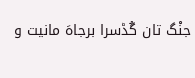جنْگ تان گُڈسرا برجاهَ مانیت و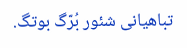تباهیانی شئور بُرّگ بوتگ.